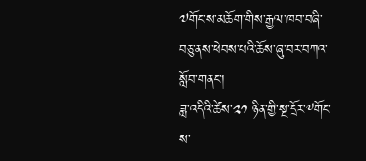༧གོང་ས་མཆོག་གིས་རྒྱལ་ཁབ་བཞི་བཅུ་ནས་ཕེབས་པའི་ཆོས་ཞུ་བར་བཀའ་སློབ་གནང་།
ཟླ་འདིའི་ཚེས་༢༡ ཉིན་གྱི་སྔ་དྲོར་༸གོང་ས་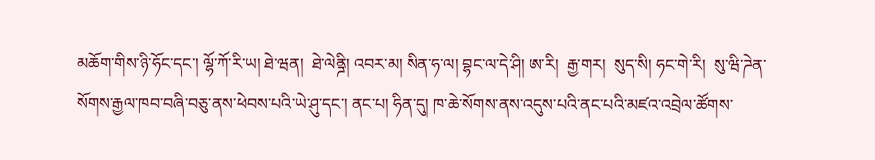མཆོག་གིས་ཉི་ཧོང་དང་། ལྷོ་ཀོ་རི་ཡ། ཐེ་ཝན།  ཐེ་ལེནྜི། འབར་མ། སིན་ཧ་ལ། བྷང་ལ་དེ་ཤི། ཨ་རི།  རྒྱ་གར།  སུད་སི། ཧང་གེ་རི།  སུ་ཝི་ཌེན་སོགས་རྒྱལ་ཁབ་བཞི་བཅུ་ནས་ཕེབས་པའི་ཡེ་ཤུ་དང་། ནང་པ། ཧིན་དུ། ཁ་ཆེ་སོགས་ནས་འདུས་པའི་ནང་པའི་མཛའ་འབྲེལ་ཚོགས་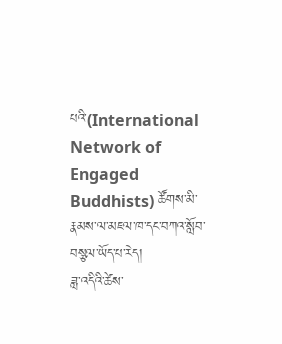པའི་(International Network of Engaged Buddhists) ཚོགས་མི་རྣམས་ལ་མཇལ་ཁ་དང་བཀའ་སློབ་བསྩལ་ཡོད་པ་རེད།
ཟླ་འདིའི་ཚེས་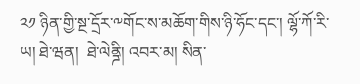༢༡ ཉིན་གྱི་སྔ་དྲོར་༸གོང་ས་མཆོག་གིས་ཉི་ཧོང་དང་། ལྷོ་ཀོ་རི་ཡ། ཐེ་ཝན།  ཐེ་ལེནྜི། འབར་མ། སིན་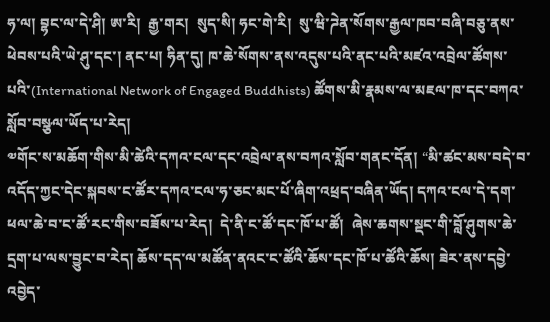ཧ་ལ། བྷང་ལ་དེ་ཤི། ཨ་རི།  རྒྱ་གར།  སུད་སི། ཧང་གེ་རི།  སུ་ཝི་ཌེན་སོགས་རྒྱལ་ཁབ་བཞི་བཅུ་ནས་ཕེབས་པའི་ཡེ་ཤུ་དང་། ནང་པ། ཧིན་དུ། ཁ་ཆེ་སོགས་ནས་འདུས་པའི་ནང་པའི་མཛའ་འབྲེལ་ཚོགས་པའི་(International Network of Engaged Buddhists) ཚོགས་མི་རྣམས་ལ་མཇལ་ཁ་དང་བཀའ་སློབ་བསྩལ་ཡོད་པ་རེད།
༧གོང་ས་མཆོག་གིས་མི་ཚེའི་དཀའ་ངལ་དང་འབྲེལ་ནས་བཀའ་སློབ་གནང་དོན། “མི་ཚང་མས་བདེ་བ་འདོད་ཀྱང་དེང་སྐབས་ང་ཚོར་དཀའ་ངལ་ཧ་ཅང་མང་པོ་ཞིག་འཕྲད་བཞིན་ཡོད། དཀའ་ངལ་དེ་དག་ཕལ་ཆེ་བ་ང་ཚོ་རང་གིས་བཟོས་པ་རེད།  དེ་ནི་ང་ཚོ་དང་ཁོ་པ་ཚོ།  ཞེས་ཆགས་སྡང་གི་བློ་ཤུགས་ཆེ་དྲག་པ་ལས་བྱུང་བ་རེད། ཆོས་དད་ལ་མཚོན་ནའང་ང་ཚོའི་ཆོས་དང་ཁོ་པ་ཚོའི་ཆོས། ཟེར་ནས་དབྱེ་འབྱེད་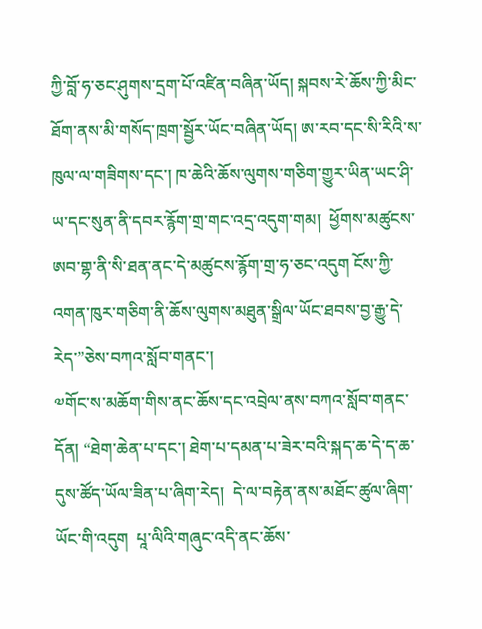ཀྱི་བློ་ཧ་ཅང་ཤུགས་དྲག་པོ་འཛིན་བཞིན་ཡོད། སྐབས་རེ་ཆོས་ཀྱི་མིང་ཐོག་ནས་མི་གསོད་ཁྲག་སྦྱོར་ཡོང་བཞིན་ཡོད། ཨ་རབ་དང་སི་རིའི་ས་ཁུལ་ལ་གཟིགས་དང་། ཁ་ཆེའི་ཆོས་ལུགས་གཅིག་གྱུར་ཡིན་ཡང་ཤི་ཡ་དང་སུན་ནི་དབར་རྙོག་གྲ་གང་འདྲ་འདུག་གམ།  ཕྱོགས་མཚུངས་ཨབ་གྷ་ནི་སི་ཐན་ནང་དེ་མཚུངས་རྙོག་གྲ་ཧ་ཅང་འདུག ངོས་ཀྱི་འགན་ཁུར་གཅིག་ནི་ཆོས་ལུགས་མཐུན་སྒྲིལ་ཡོང་ཐབས་བྱ་རྒྱུ་དེ་རེད་”ཅེས་བཀའ་སློབ་གནང་།
༧གོང་ས་མཆོག་གིས་ནང་ཆོས་དང་འབྲེལ་ནས་བཀའ་སློབ་གནང་དོན། “ཐེག་ཆེན་པ་དང་། ཐེག་པ་དམན་པ་ཟེར་བའི་སྐད་ཆ་དེ་ད་ཆ་དུས་ཚོད་ཡོལ་ཟིན་པ་ཞིག་རེད།  དེ་ལ་བརྟེན་ནས་མཐོང་ཚུལ་ཞིག་ཡོང་གི་འདུག  པཱ་ལིའི་གཞུང་འདི་ནང་ཆོས་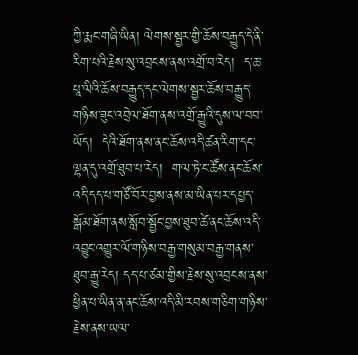ཀྱི་རྨང་གཞི་ཡིན། ལེགས་སྦྱར་གྱི་ཆོས་བརྒྱུད་དེ་ནི་རིག་པའི་རྗེས་སུ་འབྲངས་ནས་འགྲོ་བ་རེད།  ད་ཆ་པཱ་ལིའི་ཆོས་བརྒྱུད་དང་ལེགས་སྦྱར་ཆོས་བརྒྱུད་གཉིས་ཟུང་འབྲེལ་ཐོག་ནས་འགྲོ་རྒྱུའི་དུས་ལ་བབ་ཡོད།  དེའི་ཐོག་ནས་ནང་ཆོས་འདི་ཚན་རིག་དང་ལྷན་དུ་འགྲོ་ཐུབ་པ་རེད།  གལ་ཏེ་ང་ཚོས་ནང་ཆོས་འདི་དད་པ་གཙོ་བོར་བྱས་ནས་མ་ཡིན་པར་དཔྱད་སྒོམ་ཐོག་ནས་སློབ་སྦྱོང་བྱས་ཐུབ་ཚེ་ནང་ཆོས་འདི་འབྱུང་འགྱུར་ལོ་གཉིས་བརྒྱ་གསུམ་བརྒྱ་གནས་ཐུབ་རྒྱུ་རེད། དད་པ་ཙམ་གྱིས་རྗེས་སུ་འབྲངས་ནས་ཕྱིན་པ་ཡིན་ན་ནང་ཆོས་འདི་མི་རབས་གཅིག་གཉིས་རྗེས་ནས་ཡལ་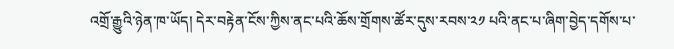འགྲོ་རྒྱུའི་ཉེན་ཁ་ཡོད། དེར་བརྟེན་ངོས་ཀྱིས་ནང་པའི་ཆོས་གྲོགས་ཚོར་དུས་རབས་༢༡ པའི་ནང་པ་ཞིག་བྱེད་དགོས་པ་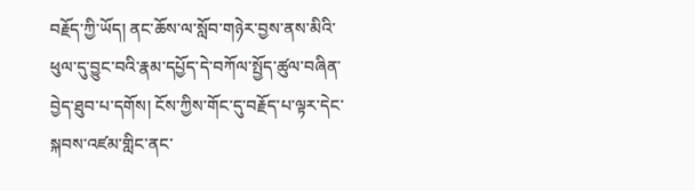བརྗོད་ཀྱི་ཡོད། ནང་ཆོས་ལ་སློབ་གཉེར་བྱས་ནས་མིའི་ཕུལ་དུ་བྱུང་བའི་རྣམ་དཔྱོད་དེ་བཀོལ་སྤྱོད་ཚུལ་བཞིན་བྱེད་ཐུབ་པ་དགོས། ངོས་ཀྱིས་གོང་དུ་བརྗོད་པ་ལྟར་དེང་སྐབས་འཛམ་གླིང་ནང་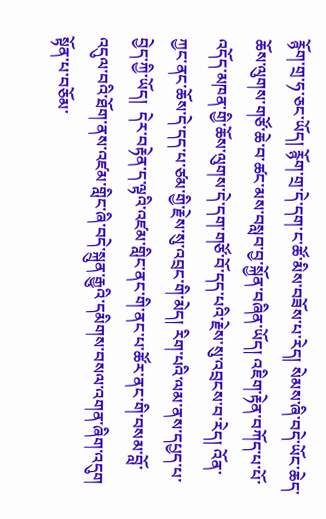རྙོག་གྲ་ཧ་ཅང་ཡོད། རྙོག་གྲ་དེ་དག་ང་ཚོ་མིས་བཟོས་པ་རེད། སེམས་ཞི་བདེ་ཡོང་ཆེད་ཆོས་ལུགས་གཙོ་ཆེ་བ་ཚང་མས་བསླབ་བྱ་སྐྱོན་བཞིན་ཡོད། འཇིག་རྟེན་བཀོད་པ་པོ་འདོད་མཁན་གྱི་ཆོས་ལུགས་དེ་དག་གཙོ་བོ་དད་པའི་རྗེས་སུ་འབྲངས་བ་རེད། འོན་ཀྱང་ནང་ཆོས་དེ་དད་པ་ཙམ་གྱི་རྗེས་སུ་འབྲང་གི་མེད། རིག་པའི་ལམ་ནས་དཔྱད་པ་བྱེད་ཀྱི་ཡོད།  དེར་བརྟེན་ད་ལྟའི་འཛམ་གླིང་ནང་གི་ནང་པ་ཚོར་ནང་གི་བསམ་བློ་འདུལ་བའི་ཐོག་ནས་འཛམ་གླིང་ཞི་བདེ་སྐྲུན་རྒྱུའི་དམིགས་བསལ་འགན་ཞིག་འདུག སྟོན་པ་བཅོམ་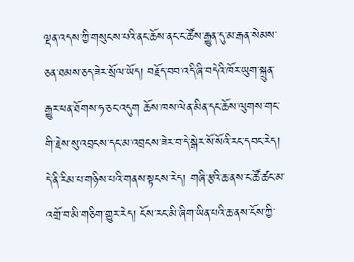ལྡན་འདས་ཀྱི་གསུངས་པའི་ནང་ཆོས་ནང་ང་ཚོས་རྒྱུན་དུ་མ་རྒན་སེམས་ཅན་ཐམས་ཅད་ཟེར་སྲོལ་ཡོད། བརྗོད་བབ་འདི་ཞི་བདེའི་ཁོར་ཡུག་སྐྲུན་རྒྱུར་ཕན་ཐོགས་ཧ་ཅང་འདུག ཆོས་ཁས་ལེན་མིན་དང་ཆོས་ལུགས་གང་གི་རྗེས་སུ་འབྲངས་དང་མ་འབྲངས་ཟེར་བ་དེ་སྒེར་སོ་སོའི་རང་དབང་རེད། དེ་ནི་རིམ་པ་གཉིས་པའི་གནས་སྟངས་རེད། གཞི་རྩའི་ཆ་ནས་ང་ཚོ་ཚང་མ་འགྲོ་བ་མི་གཅིག་གྱུར་རེད། ངོས་རང་མི་ཞིག་ཡིན་པའི་ཆ་ནས་ངོས་ཀྱི་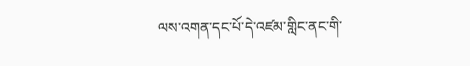ལས་འགན་དང་པོ་དེ་འཛམ་གླིང་ནང་གི་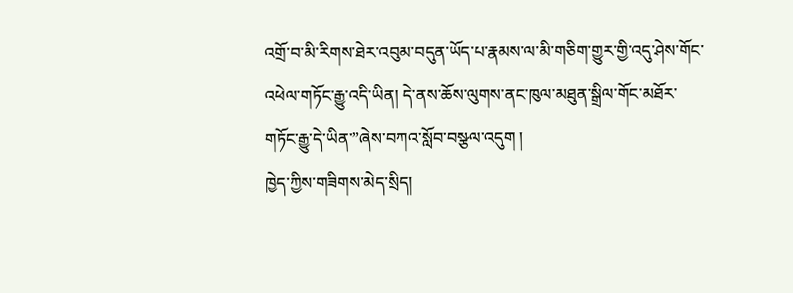འགྲོ་བ་མི་རིགས་ཐེར་འབུམ་བདུན་ཡོད་པ་རྣམས་ལ་མི་གཅིག་གྱུར་གྱི་འདུ་ཤེས་གོང་འཕེལ་གཏོང་རྒྱུ་འདི་ཡིན། དེ་ནས་ཆོས་ལུགས་ནང་ཁུལ་མཐུན་སྒྲིལ་གོང་མཐོར་གཏོང་རྒྱུ་དེ་ཡིན་”ཞེས་བཀའ་སློབ་བསྩལ་འདུག །
ཁྱེད་ཀྱིས་གཟིགས་མེད་སྲིད།